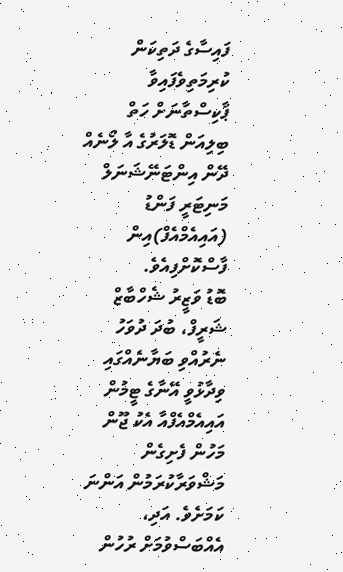ފައިސާގެ ދަތިކަން ކުރިމަތިވެފައިވާ ޕާކިސްތާނަށް ހަތް ބިލިއަން ޑޮލަރުގެ އާ ލޯނެއް ދޭން އިންޓަނޭޝަނަލް މަނިޓަރީ ފަންޑު (އައިއެމްއެފް)އިން ފާސްކޮށްފިއެވެ.
ބޮޑު ވަޒީރު ޝެހްބާޒް ޝަރީފް، ބުދަ ދުވަހު ނެރުއްވި ބަޔާނެއްގައި ވިދާޅުވީ އޭނާގެ ޓީމުން އައިއެމްއެފްއާ އެކު ޖޫން މަހުން ފެށިގެން މަޝްވަރާކުރަމުން އަންނަ ކަމަށެވެ. އަދި، އެއްބަސްވުމަށް ރުހުން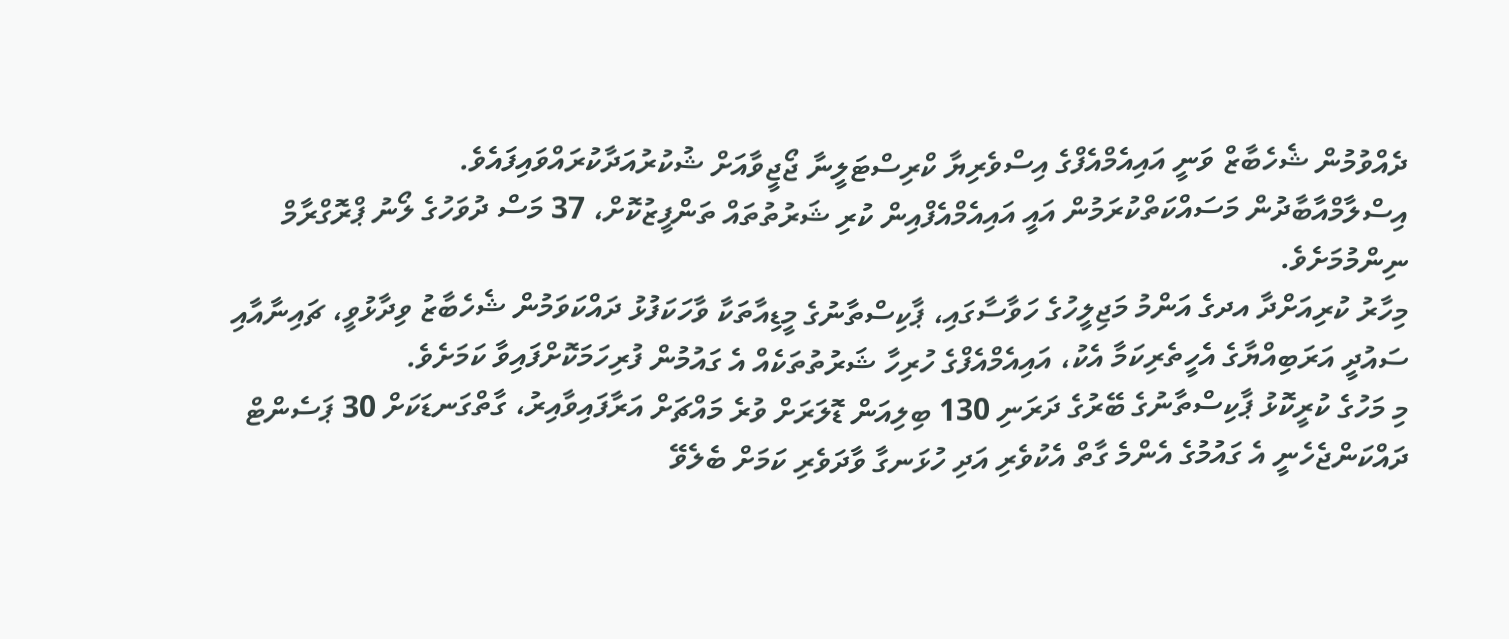ދެއްވުމުން ޝެހެބާޒް ވަނީ އައިއެމްއެފްގެ އިސްވެރިޔާ ކްރިސްޓަލީނާ ޖޯޖީވާއަށް ޝުކުރުއަދާކުރައްވައިފައެވެ.
އިސްލާމްއާބާދުން މަސައްކަތްކުރަމުން އައީ އައިއެމްއެފްއިން ކުރި ޝަރުތުތައް ތަންފީޒުކޮށް، 37 މަސް ދުވަހުގެ ލޯނު ޕްރޮގްރާމް ނިންމުމަށެވެ.
މިހާރު ކުރިއަށްދާ އދގެ އަންމު މަޖިލީހުގެ ހަވާސާގައި، ޕާކިސްތާނުގެ މީޑިއާތަކާ ވާހަކަފުޅު ދައްކަވަމުން ޝެހެބާޒު ވިދާޅުވީ، ޗައިނާއާއި ސައުދީ އަރަބިއްޔާގެ އެހީތެރިކަމާ އެކު، އައިއެމްއެފްގެ ހުރިހާ ޝަރުތުތަކެއް އެ ގައުމުން ފުރިހަމަކޮށްފައިވާ ކަމަށެވެ.
މި މަހުގެ ކުރީކޮޅު ޕާކިސްތާނުގެ ބޭރުގެ ދަރަނި 130 ބިލިއަން ޑޮލަރަށް ވުރެ މައްޗަށް އަރާފައިވާއިރު، ގާތްގަނޑަކަށް 30 ޕަސެންޓް ދައްކަންޖެހެނީ އެ ގައުމުގެ އެންމެ ގާތް އެކުވެރި އަދި ހުޅަނގާ ވާދަވެރި ކަމަށް ބެލެވޭ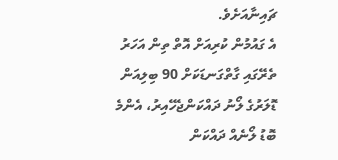ޗައިނާއަށެވެ.
އެ ގައުމުން ކުރިއަށް އޮތް ތިން އަހަރު ތެރޭގައި ގާތްގަނޑަކަށް 90 ބިލިއަން ޑޮލަރުގެ ލޯނު ދައްކަންޖެހޭއިރު، އެންމެ ބޮޑު ލޯނެއް ދައްކަން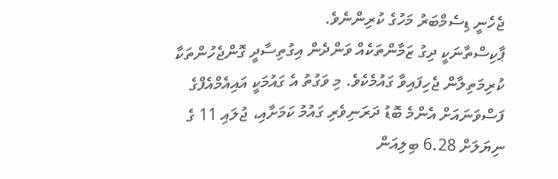ޖެހެނީ ޑިސެމްބަރު މަހުގެ ކުރިންނެވެ.
ޕާކިސްތާނަކީ ދިގު ޒަމާންތަކެއް ވަންދެން އިގުތިސާދީ ގޮންޖެހުންތަކާ ކުރިމަތިލާން ޖެހިފައިވާ ގައުމެކެވެ. މި ވަގުތު އެ ގައުމަކީ އައިއެމްއެފްގެ ފަސްވަނައަށް އެންމެ ބޮޑު ދަރަނިވެރި ގައުމު ކަމަށާއި، ޖުލައި 11 ގެ ނިޔަލަށް 6.28 ބިލިއަން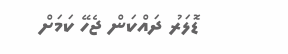ޑޮލަރު ދައްކަން ޖެހޭ ކަމަށް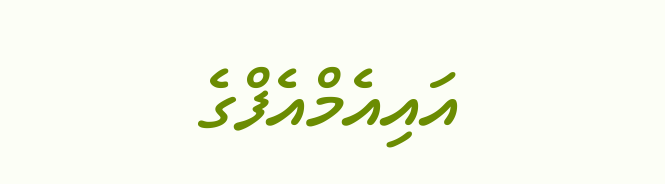އައިއެމްއެފްގެ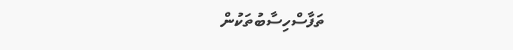ތަފާސްހިސާބުތަކުން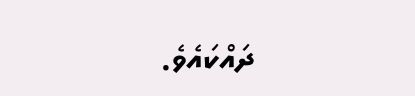ދައްކައެވެ.